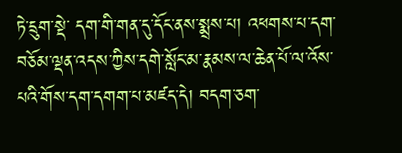ཏེ་དྲུག་སྡེ་ དག་གི་གན་དུ་དོང་ནས་སྨྲས་པ། འཕགས་པ་དག་བཅོམ་ལྡན་འདས་ཀྱིས་དགེ་སློང་མ་རྣམས་ལ་ཆེན་པོ་ལ་འོས་པའི་གོས་དག་དགག་པ་མཛད་དེ། བདག་ཅག་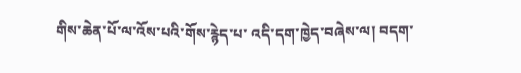གིས་ཆེན་པོ་ལ་འོས་པའི་གོས་རྙེད་པ་ འདི་དག་ཁྱེད་བཞེས་ལ། བདག་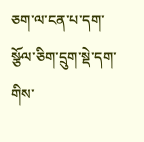ཅག་ལ་ངན་པ་དག་སྩོལ་ཅིག་དྲུག་སྡེ་དག་གིས་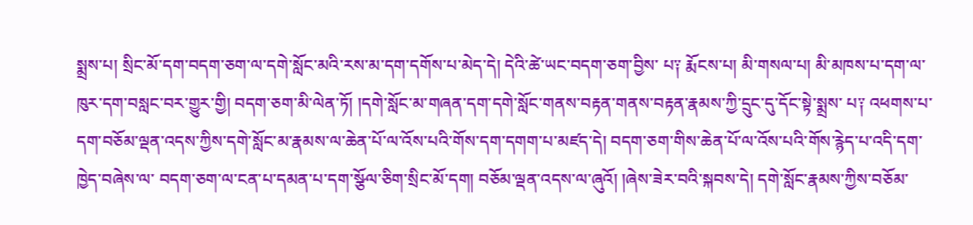སྨྲས་པ། སྲིང་མོ་དག་བདག་ཅག་ལ་དགེ་སློང་མའི་རས་མ་དག་དགོས་པ་མེད་དེ། དེའི་ཚེ་ཡང་བདག་ཅག་བྱིས་ པ༑ རྨོངས་པ། མི་གསལ་པ། མི་མཁས་པ་དག་ལ་ཁུར་དག་བསླང་བར་གྱུར་གྱི། བདག་ཅག་མི་ལེན་ཏོ། །དགེ་སློང་མ་གཞན་དག་དགེ་སློང་གནས་བརྟན་གནས་བརྟན་རྣམས་ཀྱི་དྲུང་དུ་དོང་སྟེ་སྨྲས་ པ༑ འཕགས་པ་དག་བཅོམ་ལྡན་འདས་ཀྱིས་དགེ་སློང་མ་རྣམས་ལ་ཆེན་པོ་ལ་འོས་པའི་གོས་དག་དགག་པ་མཛད་དེ། བདག་ཅག་གིས་ཆེན་པོ་ལ་འོས་པའི་གོས་རྙེད་པ་འདི་དག་ཁྱེད་བཞེས་ལ་ བདག་ཅག་ལ་ངན་པ་དམན་པ་དག་སྩོལ་ཅིག་སྲིང་མོ་དག། བཅོམ་ལྡན་འདས་ལ་ཞུའོ། །ཞེས་ཟེར་བའི་སྐབས་དེ། དགེ་སློང་རྣམས་ཀྱིས་བཅོམ་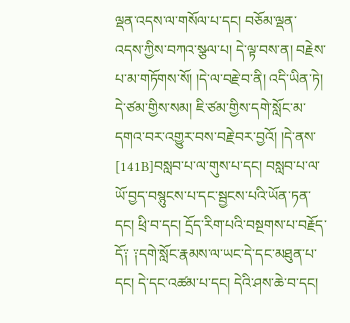ལྡན་འདས་ལ་གསོལ་པ་དང། བཅོམ་ལྡན་ འདས་ཀྱིས་བཀའ་སྩལ་པ། དེ་ལྟ་བས་ན། བརྗེས་པ་མ་གཏོགས་སོ། །དེ་ལ་བརྗེ་བ་ནི། འདི་ཡིན་ཏེ། དེ་ཙམ་གྱིས་སམ། ཇི་ཙམ་གྱིས་དགེ་སློང་མ་དགའ་བར་འགྱུར་བས་བརྗེ་བར་བྱའོ། །དེ་ནས་ [141B]བསླབ་པ་ལ་གུས་པ་དང། བསླབ་པ་ལ་ཡོ་བྱད་བསྙུངས་པ་དང་སྦྱངས་པའི་ཡོན་ཏན་དང། ཕྲི་བ་དང། དྲོད་རིག་པའི་བསྔགས་པ་བརྗོད་ དོ༑ ༑དགེ་སློང་རྣམས་ལ་ཡང་དེ་དང་མཐུན་པ་དང། དེ་དང་འཚམ་པ་དང། དེའི་ཤས་ཆེ་བ་དང།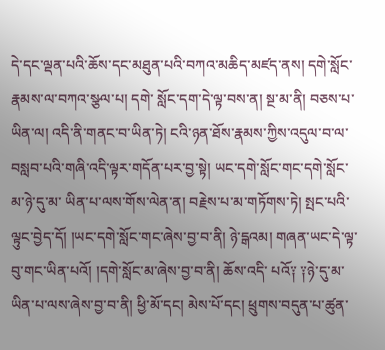དེ་དང་ལྡན་པའི་ཆོས་དང་མཐུན་པའི་བཀའ་མཆིད་མཛད་ནས། དགེ་སློང་རྣམས་ལ་བཀའ་སྩལ་པ། དགེ་ སློང་དག་དེ་ལྟ་བས་ན། སྔ་མ་ནི། བཅས་པ་ཡིན་ལ། འདི་ནི་གནང་བ་ཡིན་ཏེ། ངའི་ཉན་ཐོས་རྣམས་ཀྱིས་འདུལ་བ་ལ་བསླབ་པའི་གཞི་འདི་ལྟར་གདོན་པར་བྱ་སྟེ། ཡང་དགེ་སློང་གང་དགེ་སློང་མ་ཉེ་དུ་མ་ ཡིན་པ་ལས་གོས་ལེན་ན། བརྗེས་པ་མ་གཏོགས་ཏེ། སྤང་པའི་ལྟུང་བྱེད་དོ། །ཡང་དགེ་སློང་གང་ཞེས་བྱ་བ་ནི། ཉེ་དྒའམ། གཞན་ཡང་དེ་ལྟ་བུ་གང་ཡིན་པའོ། །དགེ་སློང་མ་ཞེས་བྱ་བ་ནི། ཆོས་འདི་ པའོ༑ ༑ཉེ་དུ་མ་ཡིན་པ་ལས་ཞེས་བྱ་བ་ནི། ཕྱི་མོ་དང། མེས་པོ་དང། ཕྲུགས་བདུན་པ་ཚུན་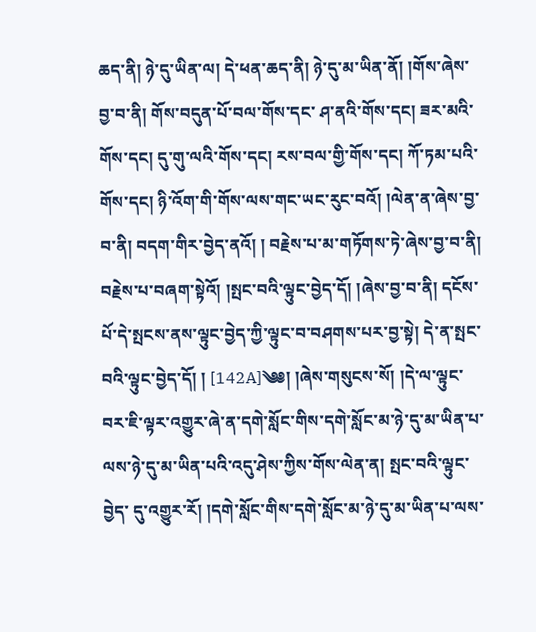ཆད་ནི། ཉེ་དུ་ཡིན་ལ། དེ་ཕན་ཆད་ནི། ཉེ་དུ་མ་ཡིན་ནོ། །གོས་ཞེས་བྱ་བ་ནི། གོས་བདུན་པོ་བལ་གོས་དང་ ཤ་ནའི་གོས་དང། ཟར་མའི་གོས་དང། དུ་གུ་ལའི་གོས་དང། རས་བལ་གྱི་གོས་དང། ཀོ་ཏམ་པའི་གོས་དང། ཉི་འོག་གི་གོས་ལས་གང་ཡང་རུང་བའོ། །ལེན་ན་ཞེས་བྱ་བ་ནི། བདག་གིར་བྱེད་ནའོ། ། བརྗེས་པ་མ་གཏོགས་ཏེ་ཞེས་བྱ་བ་ནི། བརྗེས་པ་བཞག་སྟེའོ། །སྤང་བའི་ལྟུང་བྱེད་དོ། །ཞེས་བྱ་བ་ནི། དངོས་པོ་དེ་སྤངས་ནས་ལྟུང་བྱེད་ཀྱི་ལྟུང་བ་བཤགས་པར་བྱ་སྟེ། དེ་ན་སྤང་བའི་ལྟུང་བྱེད་དོ། ། [142A]༄༅། །ཞེས་གསུངས་སོ། །དེ་ལ་ལྟུང་བར་ཇི་ལྟར་འགྱུར་ཞེ་ན་དགེ་སློང་གིས་དགེ་སློང་མ་ཉེ་དུ་མ་ཡིན་པ་ལས་ཉེ་དུ་མ་ཡིན་པའི་འདུ་ཤེས་ཀྱིས་གོས་ལེན་ན། སྤང་བའི་ལྟུང་བྱེད་ དུ་འགྱུར་རོ། །དགེ་སློང་གིས་དགེ་སློང་མ་ཉེ་དུ་མ་ཡིན་པ་ལས་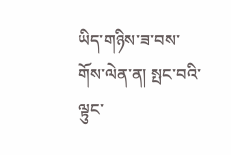ཡིད་གཉིས་ཟ་བས་གོས་ལེན་ན། སྤང་བའི་ལྟུང་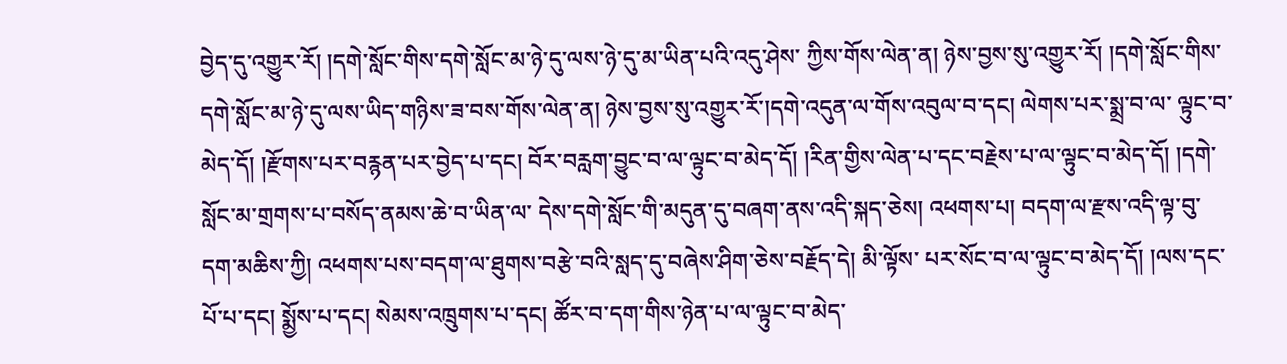བྱེད་དུ་འགྱུར་རོ། །དགེ་སློང་གིས་དགེ་སློང་མ་ཉེ་དུ་ལས་ཉེ་དུ་མ་ཡིན་པའི་འདུ་ཤེས་ ཀྱིས་གོས་ལེན་ན། ཉེས་བྱས་སུ་འགྱུར་རོ། །དགེ་སློང་གིས་དགེ་སློང་མ་ཉེ་དུ་ལས་ཡིད་གཉིས་ཟ་བས་གོས་ལེན་ན། ཉེས་བྱས་སུ་འགྱུར་རོ་།དགེ་འདུན་ལ་གོས་འབུལ་བ་དང། ལེགས་པར་སྨྲ་བ་ལ་ ལྟུང་བ་མེད་དོ། །རྫོགས་པར་བརྙན་པར་བྱེད་པ་དང། བོར་བརླག་བྱུང་བ་ལ་ལྟུང་བ་མེད་དོ། །རིན་གྱིས་ལེན་པ་དང་བརྗེས་པ་ལ་ལྟུང་བ་མེད་དོ། །དགེ་སློང་མ་གྲགས་པ་བསོད་ནམས་ཆེ་བ་ཡིན་ལ་ དེས་དགེ་སློང་གི་མདུན་དུ་བཞག་ནས་འདི་སྐད་ཅེས། འཕགས་པ། བདག་ལ་རྫས་འདི་ལྟ་བུ་དག་མཆིས་ཀྱི། འཕགས་པས་བདག་ལ་ཐུགས་བརྩེ་བའི་སླད་དུ་བཞེས་ཤིག་ཅེས་བརྗོད་དེ། མི་ལྟོས་ པར་སོང་བ་ལ་ལྟུང་བ་མེད་དོ། །ལས་དང་པོ་པ་དང། སྨྱོས་པ་དང། སེམས་འཁྲུགས་པ་དང། ཚོར་བ་དག་གིས་ཉེན་པ་ལ་ལྟུང་བ་མེད་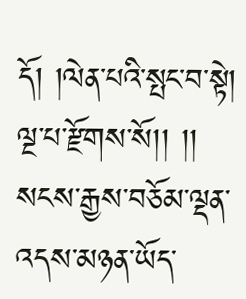དོ། །ལེན་པའི་སྤང་བ་སྟེ། ལྔ་པ་རྫོགས་སོ།། །། སངས་རྒྱས་བཅོམ་ལྡན་འདས་མཉན་ཡོད་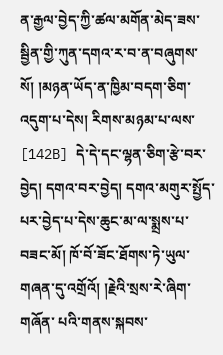ན་རྒྱལ་བྱེད་ཀྱི་ཚལ་མགོན་མེད་ཟས་སྦྱིན་གྱི་ཀུན་དགའ་ར་བ་ན་བཞུགས་སོ། །མཉན་ཡོད་ན་ཁྱིམ་བདག་ཅིག་འདུག་པ་དེས། རིགས་མཉམ་པ་ལས་ [142B] དེ་དེ་དང་ལྷན་ཅིག་རྩེ་བར་བྱེད། དགའ་བར་བྱེད། དགའ་མགུར་སྤྱོད་པར་བྱེད་པ་དེས་ཆུང་མ་ལ་སྨྲས་པ་བཟང་མོ། ཁོ་བོ་ཟོང་ཐོགས་ཏེ་ཡུལ་གཞན་དུ་འགྲོའོ། །རྗེའི་སྲས་རེ་ཞིག་གཞོན་ པའི་གནས་སྐབས་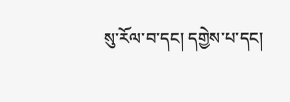སུ་རོལ་བ་དང། དགྱེས་པ་དང།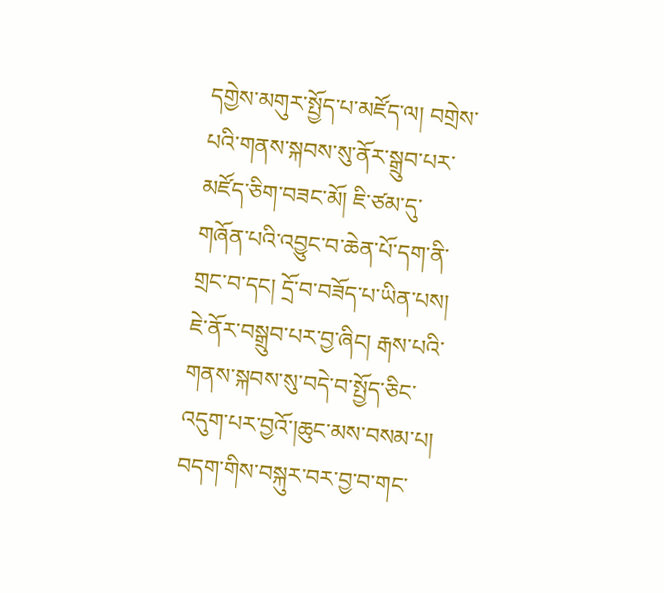དགྱེས་མགུར་སྤྱོད་པ་མཛོད་ལ། བགྲེས་པའི་གནས་སྐབས་སུ་ནོར་སྒྲུབ་པར་མཛོད་ཅིག་བཟང་མོ། ཇི་ཙམ་དུ་གཞོན་པའི་འབྱུང་བ་ཆེན་པོ་དག་ནི་ གྲང་བ་དང། དྲོ་བ་བཟོད་པ་ཡིན་པས། ཇེ་ནོར་བསྒྲུབ་པར་བྱ་ཞིང། རྒས་པའི་གནས་སྐབས་སུ་བདེ་བ་སྤྱོད་ཅིང་འདུག་པར་བྱའོ་།ཆུང་མས་བསམ་པ། བདག་གིས་བསྐུར་བར་བྱ་བ་གང་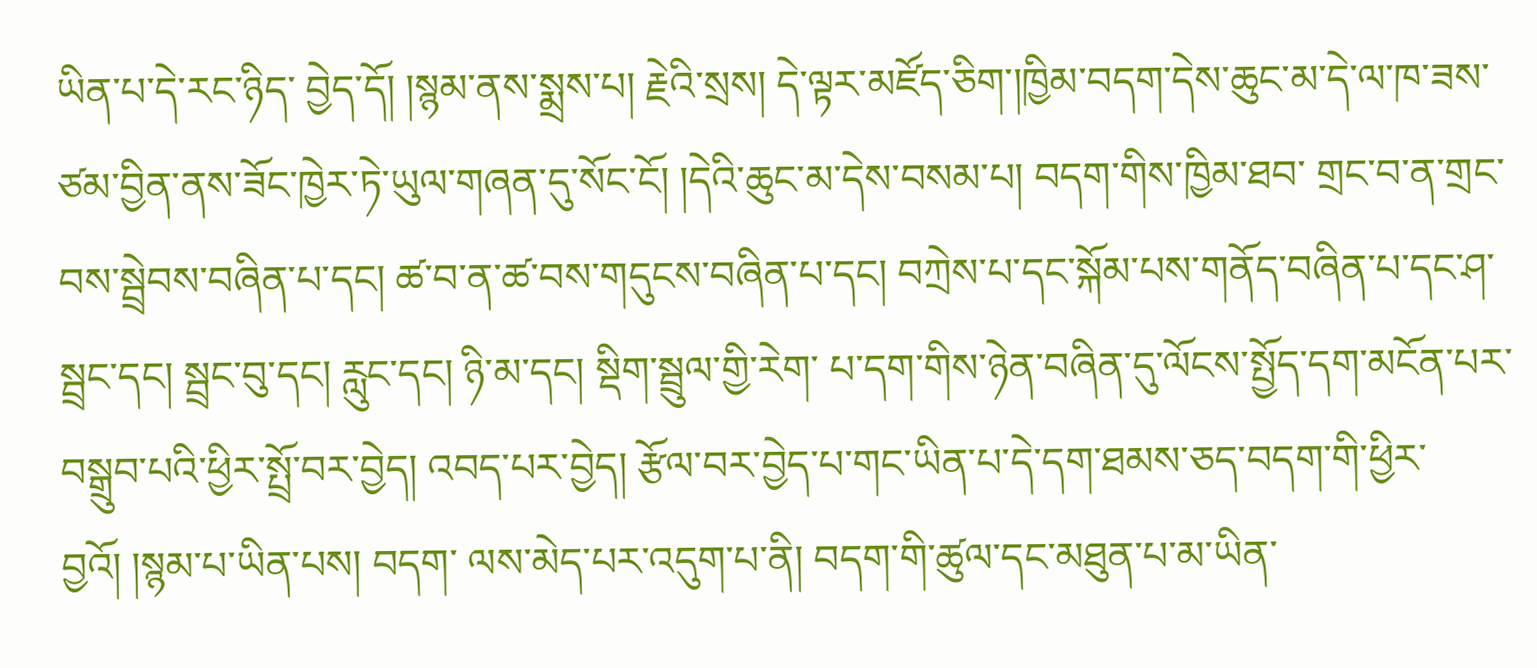ཡིན་པ་དེ་རང་ཉིད་ བྱེད་དོ། །སྙམ་ནས་སྨྲས་པ། རྗེའི་སྲས། དེ་ལྟར་མཛོད་ཅིག་།ཁྱིམ་བདག་དེས་ཆུང་མ་དེ་ལ་ཁ་ཟས་ཙམ་བྱིན་ནས་ཟོང་ཁྱེར་ཏེ་ཡུལ་གཞན་དུ་སོང་ངོ། །དེའི་ཆུང་མ་དེས་བསམ་པ། བདག་གིས་ཁྱིམ་ཐབ་ གྲང་བ་ན་གྲང་བས་སྦྲེབས་བཞིན་པ་དང། ཚ་བ་ན་ཚ་བས་གདུངས་བཞིན་པ་དང། བཀྲེས་པ་དང་སྐོམ་པས་གནོད་བཞིན་པ་དང་ཤ་སྦྲང་དང། སྦྲང་བུ་དང། རླུང་དང། ཉི་མ་དང། སྡིག་སྦྲུལ་གྱི་རེག་ པ་དག་གིས་ཉེན་བཞིན་དུ་ལོངས་སྤྱོད་དག་མངོན་པར་བསྒྲུབ་པའི་ཕྱིར་སྤྲོ་བར་བྱེད། འབད་པར་བྱེད། རྩོལ་བར་བྱེད་པ་གང་ཡིན་པ་དེ་དག་ཐམས་ཅད་བདག་གི་ཕྱིར་བྱའོ། །སྙམ་པ་ཡིན་པས། བདག་ ལས་མེད་པར་འདུག་པ་ནི། བདག་གི་ཚུལ་དང་མཐུན་པ་མ་ཡིན་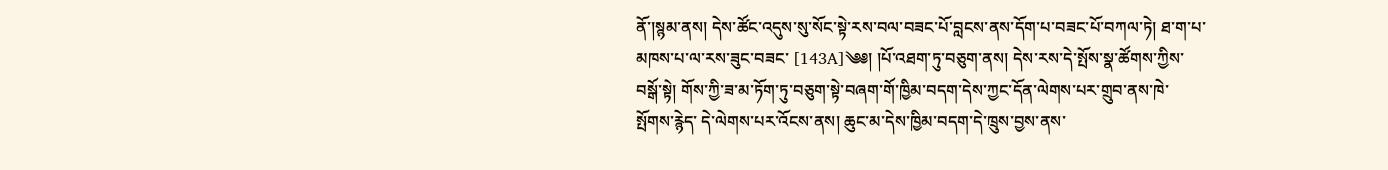ནོ་།སྙམ་ནས། དེས་ཚོང་འདུས་སུ་སོང་སྟེ་རས་བལ་བཟང་པོ་བླངས་ནས་དོག་པ་བཟང་པོ་བཀལ་ཏེ། ཐ་ག་པ་མཁས་པ་ལ་རས་ཟུང་བཟང་ [143A]༄༅། །པོ་འཐག་ཏུ་བཅུག་ནས། དེས་རས་དེ་སྤོས་སྣ་ཚོགས་ཀྱིས་བསྒོ་སྟེ། གོས་ཀྱི་ཟ་མ་ཏོག་ཏུ་བཅུག་སྟེ་བཞག་གོ་ཁྱིམ་བདག་དེས་ཀྱང་དོན་ལེགས་པར་གྲུབ་ནས་ཁེ་སྤོགས་རྙེད་ དེ་ལེགས་པར་འོངས་ནས། ཆུང་མ་དེས་ཁྱིམ་བདག་དེ་ཁྲུས་བྱས་ནས་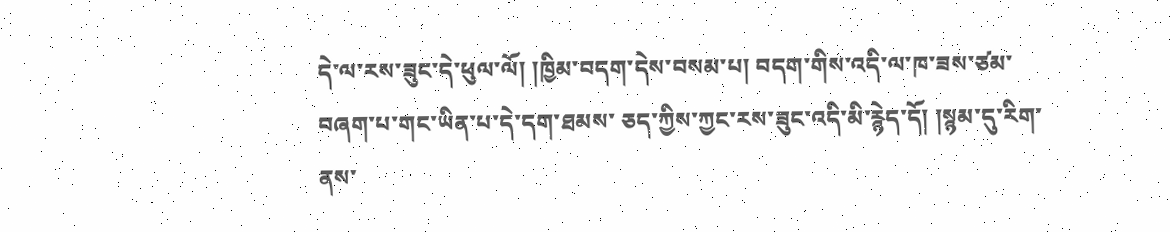དེ་ལ་རས་ཟུང་དེ་ཕུལ་ལོ། །ཁྱིམ་བདག་དེས་བསམ་པ། བདག་གིས་འདི་ལ་ཁ་ཟས་ཙམ་བཞག་པ་གང་ཡིན་པ་དེ་དག་ཐམས་ ཅད་ཀྱིས་ཀྱང་རས་ཟུང་འདི་མི་རྙེད་དོ། །སྙམ་དུ་རིག་ནས་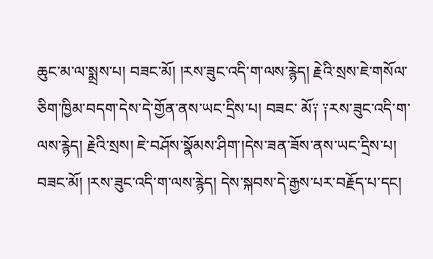ཆུང་མ་ལ་སྨྲས་པ། བཟང་མོ། །རས་ཟུང་འདི་ག་ལས་རྙེད། རྗེའི་སྲས་ཇེ་གསོལ་ཅིག་ཁྱིམ་བདག་དེས་དེ་གྱོན་ནས་ཡང་དྲིས་པ། བཟང་ མོ༑ ༑རས་ཟུང་འདི་ག་ལས་རྙེད། རྗེའི་སྲས། ཇེ་བཤོས་སྣོམས་ཤིག་།དེས་ཟན་ཟོས་ནས་ཡང་དྲིས་པ། བཟང་མོ། །རས་ཟུང་འདི་ག་ལས་རྙེད། དེས་སྐབས་དེ་རྒྱས་པར་བརྗོད་པ་དང།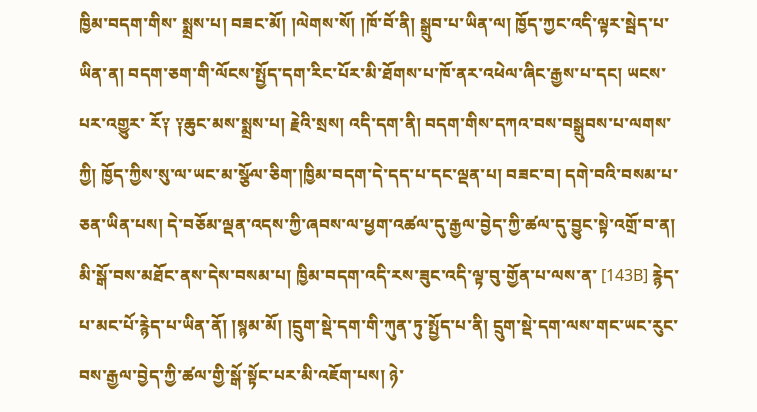ཁྱིམ་བདག་གིས་ སྨྲས་པ། བཟང་མོ། །ལེགས་སོ། །ཁོ་བོ་ནི། སྒྲུབ་པ་ཡིན་ལ། ཁྱོད་ཀྱང་འདི་ལྟར་སྦེད་པ་ཡིན་ན། བདག་ཅག་གི་ལོངས་སྤྱོད་དག་རིང་པོར་མི་ཐོགས་པ་ཁོ་ནར་འཕེལ་ཞིང་རྒྱས་པ་དང། ཡངས་པར་འགྱུར་ རོ༑ ༑ཆུང་མས་སྨྲས་པ། རྗེའི་སྲས། འདི་དག་ནི། བདག་གིས་དཀའ་བས་བསྒྲུབས་པ་ལགས་ཀྱི། ཁྱོད་ཀྱིས་སུ་ལ་ཡང་མ་སྩོལ་ཅིག་།ཁྱིམ་བདག་དེ་དད་པ་དང་ལྡན་པ། བཟང་བ། དགེ་བའི་བསམ་པ་ ཅན་ཡིན་པས། དེ་བཅོམ་ལྡན་འདས་ཀྱི་ཞབས་ལ་ཕྱག་འཚལ་དུ་རྒྱལ་བྱེད་ཀྱི་ཚལ་དུ་བྱུང་སྟེ་འགྲོ་བ་ན། མི་སྒོ་བས་མཐོང་ནས་དེས་བསམ་པ། ཁྱིམ་བདག་འདི་རས་ཟུང་འདི་ལྟ་བུ་གྱོན་པ་ལས་ན་ [143B] རྙེད་པ་མང་པོ་རྙེད་པ་ཡིན་ནོ། །སྙམ་མོ། །དྲུག་སྡེ་དག་གི་ཀུན་ཏུ་སྤྱོད་པ་ནི། དྲུག་སྡེ་དག་ལས་གང་ཡང་རུང་བས་རྒྱལ་བྱེད་ཀྱི་ཚལ་གྱི་སྒོ་སྟོང་པར་མི་འཇོག་པས། ཉེ་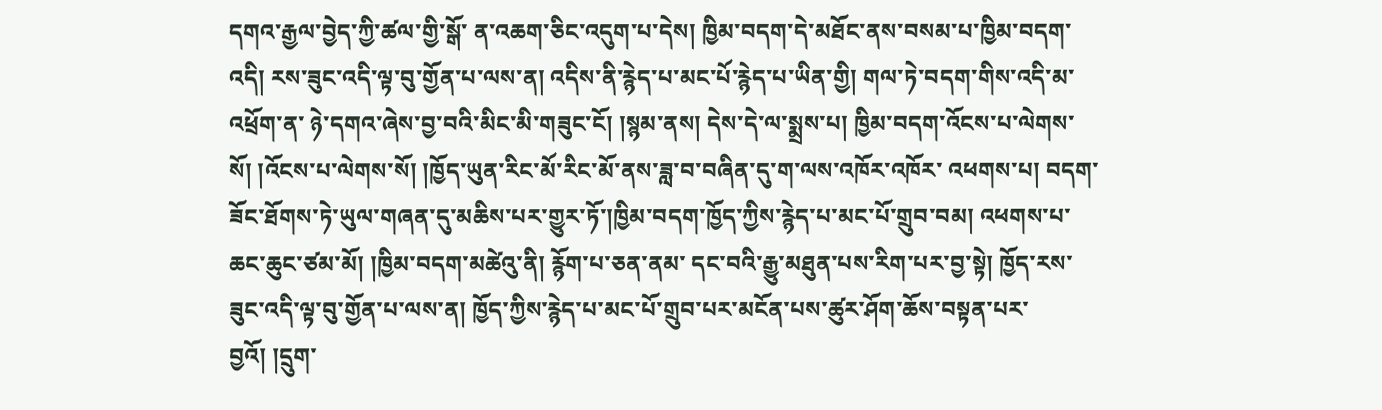དགའ་རྒྱལ་བྱེད་ཀྱི་ཚལ་གྱི་སྒོ་ ན་འཆག་ཅིང་འདུག་པ་དེས། ཁྱིམ་བདག་དེ་མཐོང་ནས་བསམ་པ་ཁྱིམ་བདག་འདི། རས་ཟུང་འདི་ལྟ་བུ་གྱོན་པ་ལས་ན། འདིས་ནི་རྙེད་པ་མང་པོ་རྙེད་པ་ཡིན་གྱི། གལ་ཏེ་བདག་གིས་འདི་མ་འཕྲོག་ན་ ཉེ་དགའ་ཞེས་བྱ་བའི་མིང་མི་གཟུང་ངོ། །སྙམ་ནས། དེས་དེ་ལ་སྨྲས་པ། ཁྱིམ་བདག་འོངས་པ་ལེགས་སོ། །འོངས་པ་ལེགས་སོ། །ཁྱོད་ཡུན་རིང་མོ་རིང་མོ་ནས་ཟླ་བ་བཞིན་དུ་ག་ལས་འཁོར་འཁོར་ འཕགས་པ། བདག་ཟོང་ཐོགས་ཏེ་ཡུལ་གཞན་དུ་མཆིས་པར་གྱུར་ཏོ་།ཁྱིམ་བདག་ཁྱོད་ཀྱིས་རྙེད་པ་མང་པོ་གྲུབ་བམ། འཕགས་པ་ཆང་ཆུང་ཙམ་མོ། །ཁྱིམ་བདག་མཚེའུ་ནི། རྙོག་པ་ཅན་ནམ་ དང་བའི་རྒྱུ་མཐུན་པས་རིག་པར་བྱ་སྟེ། ཁྱོད་རས་ཟུང་འདི་ལྟ་བུ་གྱོན་པ་ལས་ན། ཁྱོད་ཀྱིས་རྙེད་པ་མང་པོ་གྲུབ་པར་མངོན་པས་ཚུར་ཤོག་ཆོས་བསྟན་པར་བྱའོ། །དྲུག་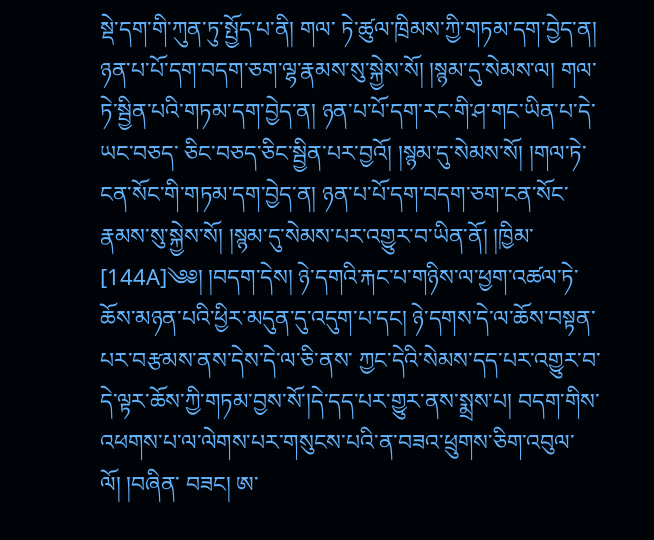སྡེ་དག་གི་ཀུན་ཏུ་སྤྱོད་པ་ནི། གལ་ ཏེ་ཚུལ་ཁྲིམས་ཀྱི་གཏམ་དག་བྱེད་ན། ཉན་པ་པོ་དག་བདག་ཅག་ལྷ་རྣམས་སུ་སྐྱེས་སོ། །སྙམ་དུ་སེམས་ལ། གལ་ཏེ་སྦྱིན་པའི་གཏམ་དག་བྱེད་ན། ཉན་པ་པོ་དག་རང་གི་ཤ་གང་ཡིན་པ་དེ་ཡང་བཅད་ ཅིང་བཅད་ཅིང་སྦྱིན་པར་བྱའོ། །སྙམ་དུ་སེམས་སོ། །གལ་ཏེ་ངན་སོང་གི་གཏམ་དག་བྱེད་ན། ཉན་པ་པོ་དག་བདག་ཅག་ངན་སོང་རྣམས་སུ་སྐྱེས་སོ། །སྙམ་དུ་སེམས་པར་འགྱུར་བ་ཡིན་ནོ། །ཁྱིམ་ [144A]༄༅། །བདག་དེས། ཉེ་དགའི་རྐང་པ་གཉིས་ལ་ཕྱག་འཚལ་ཏེ་ཆོས་མཉན་པའི་ཕྱིར་མདུན་དུ་འདུག་པ་དང། ཉེ་དགས་དེ་ལ་ཆོས་བསྟན་པར་བརྩམས་ནས་དེས་དེ་ལ་ཅི་ནས་ ཀྱང་དེའི་སེམས་དད་པར་འགྱུར་བ་དེ་ལྟར་ཆོས་ཀྱི་གཏམ་བྱས་སོ་།དེ་དད་པར་གྱུར་ནས་སྨྲས་པ། བདག་གིས་འཕགས་པ་ལ་ལེགས་པར་གསུངས་པའི་ན་བཟའ་ཕྲུགས་ཅིག་འབུལ་ལོ། །བཞིན་ བཟང། ཨ་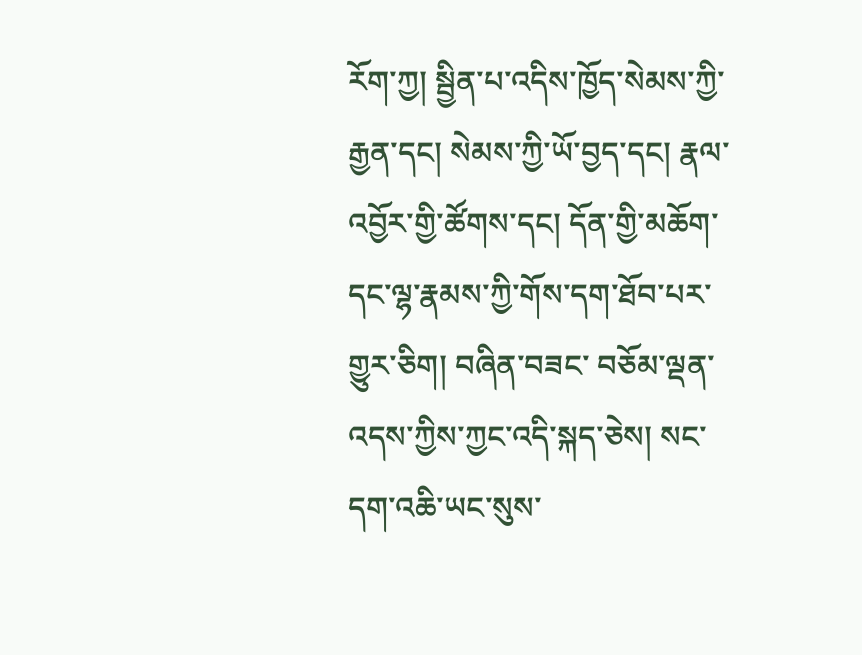རོག་ཀྱ། སྦྱིན་པ་འདིས་ཁྱོད་སེམས་ཀྱི་རྒྱན་དང། སེམས་ཀྱི་ཡོ་བྱད་དང། རྣལ་འབྱོར་གྱི་ཚོགས་དང། དོན་གྱི་མཆོག་དང་ལྷ་རྣམས་ཀྱི་གོས་དག་ཐོབ་པར་གྱུར་ཅིག། བཞིན་བཟང་ བཅོམ་ལྡན་འདས་ཀྱིས་ཀྱང་འདི་སྐད་ཅེས། སང་དག་འཆི་ཡང་སུས་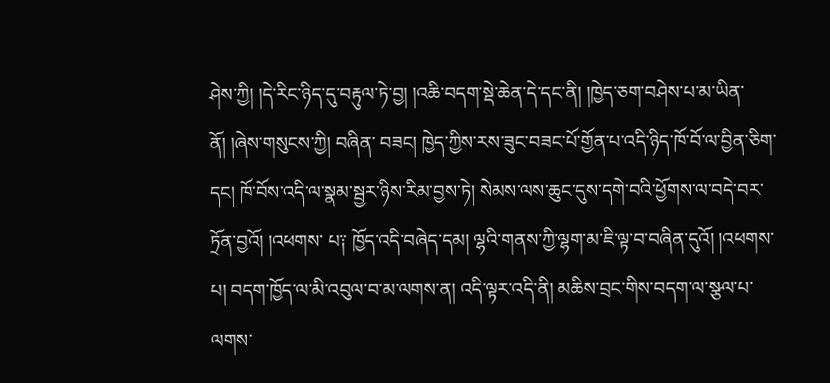ཤེས་ཀྱི། །དེ་རིང་ཉིད་དུ་བརྟུལ་ཏེ་བྱ། །འཆི་བདག་སྡེ་ཆེན་དེ་དང་ནི། །ཁྱེད་ཅག་བཤེས་པ་མ་ཡིན་ནོ། །ཞེས་གསུངས་ཀྱི། བཞིན་ བཟང། ཁྱེད་ཀྱིས་རས་ཟུང་བཟང་པོ་གྱོན་པ་འདི་ཉིད་ཁོ་བོ་ལ་བྱིན་ཅིག་དང། ཁོ་བོས་འདི་ལ་སྣམ་སྦྱར་ཉིས་རིམ་བྱས་ཏེ། སེམས་ལས་ཆུང་དུས་དགེ་བའི་ཕྱོགས་ལ་བདེ་བར་ཏྲོན་བྱའོ། །འཕགས་ པ༑ ཁྱོད་འདི་བཞེད་དམ། ལྷའི་གནས་ཀྱི་ལྷག་མ་ཇི་ལྟ་བ་བཞིན་དུའོ། །འཕགས་པ། བདག་ཁྱོད་ལ་མི་འབུལ་བ་མ་ལགས་ན། འདི་ལྟར་འདི་ནི། མཆིས་བྲང་གིས་བདག་ལ་སྩལ་པ་ལགས་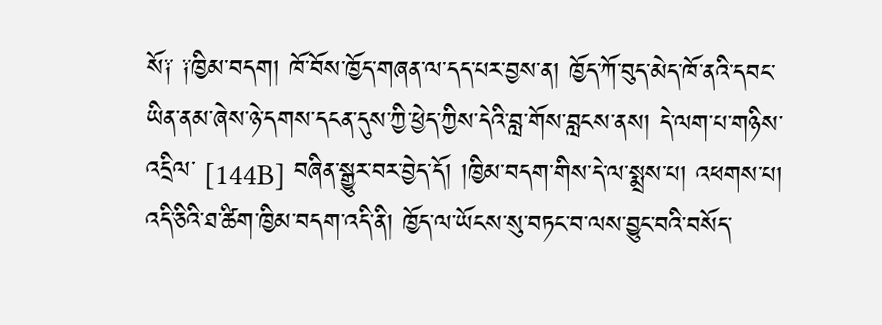སོ༑ ༑ཁྱིམ་བདག། ཁོ་བོས་ཁྱོད་གཞན་ལ་དད་པར་བྱས་ན། ཁྱོད་ཀོ་བུད་མེད་ཁོ་ནའི་དབང་ཡིན་ནམ་ཞེས་ཉེ་དགས་དངན་དུས་ཀྱི་ཕྱེད་ཀྱིས་དེའི་བླ་གོས་བླངས་ནས། དེ་ལག་པ་གཉིས་འདྲིལ་ [144B] བཞིན་སྒྱུར་བར་བྱེད་དོ། །ཁྱིམ་བདག་གིས་དེ་ལ་སྨྲས་པ། འཕགས་པ། འདི་ཅིའི་ཐ་ཚིག་ཁྱིམ་བདག་འདི་ནི། ཁྱོད་ལ་ཡོངས་སུ་བཏང་བ་ལས་བྱུང་བའི་བསོད་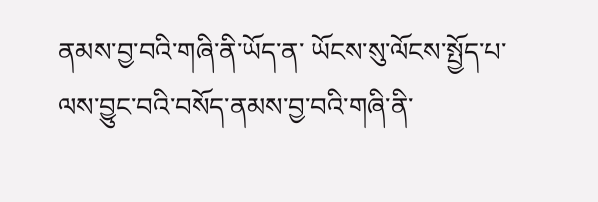ནམས་བྱ་བའི་གཞི་ནི་ཡོད་ན་ ཡོངས་སུ་ལོངས་སྤྱོད་པ་ལས་བྱུང་བའི་བསོད་ནམས་བྱ་བའི་གཞི་ནི་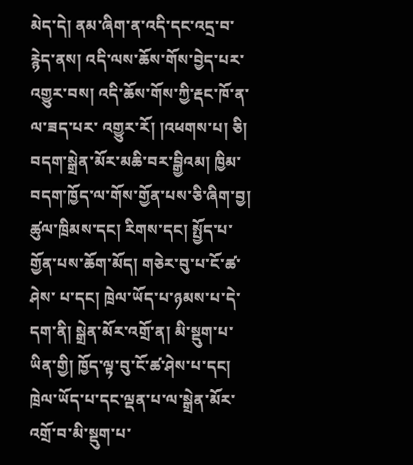མེད་དེ། ནམ་ཞིག་ན་འདི་དང་འདྲ་བ་རྙེད་ནས། འདི་ལས་ཆོས་གོས་བྱེད་པར་འགྱུར་བས། འདི་ཆོས་གོས་ཀྱི་རྡང་ཁོ་ན་ལ་ཟད་པར་ འགྱུར་རོ། །འཕགས་པ། ཅི། བདག་སྒྲེན་མོར་མཆི་བར་བྒྱིའམ། ཁྱིམ་བདག་ཁྱོད་ལ་གོས་གྱོན་པས་ཅི་ཞིག་བྱ། ཚུལ་ཁྲིམས་དང། རིགས་དང། སྤྱོད་པ་གྱོན་པས་ཆོག་མོད། གཅེར་བུ་པ་ངོ་ཚ་ཤེས་ པ་དང། ཁྲེལ་ཡོད་པ་ཉམས་པ་དེ་དག་ནི། སྒྲེན་མོར་འགྲོ་ན། མི་སྡུག་པ་ཡིན་གྱི། ཁྱོད་ལྟ་བུ་ངོ་ཚ་ཤེས་པ་དང། ཁྲེལ་ཡོད་པ་དང་ལྡན་པ་ལ་སྒྲེན་མོར་འགྲོ་བ་མི་སྡུག་པ་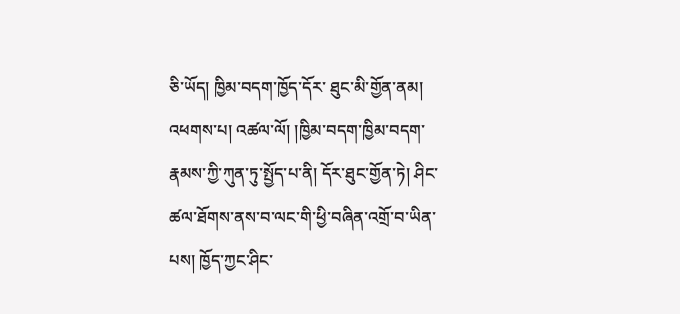ཅི་ཡོད། ཁྱིམ་བདག་ཁྱོད་དོར་ ཐུང་མི་གྱོན་ནམ། འཕགས་པ། འཚལ་ལོ། །ཁྱིམ་བདག་ཁྱིམ་བདག་རྣམས་ཀྱི་ཀུན་ཏུ་སྤྱོད་པ་ནི། དོར་ཐུང་གྱོན་ཏེ། ཤིང་ཚལ་ཐོགས་ནས་བ་ལང་གི་ཕྱི་བཞིན་འགྲོ་བ་ཡིན་པས། ཁྱོད་ཀྱང་ཤིང་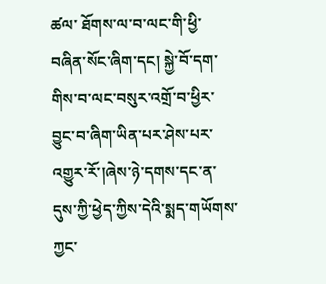ཚལ་ ཐོགས་ལ་བ་ལང་གི་ཕྱི་བཞིན་སོང་ཞིག་དང། སྐྱེ་བོ་དག་གིས་བ་ལང་བསུར་འགྲོ་བ་ཕྱིར་བྱུང་བ་ཞིག་ཡིན་པར་ཤེས་པར་འགྱུར་རོ་།ཞེས་ཉེ་དགས་དང་ན་དུས་ཀྱི་ཕྱེད་ཀྱིས་དེའི་སྨད་གཡོགས་ཀྱང་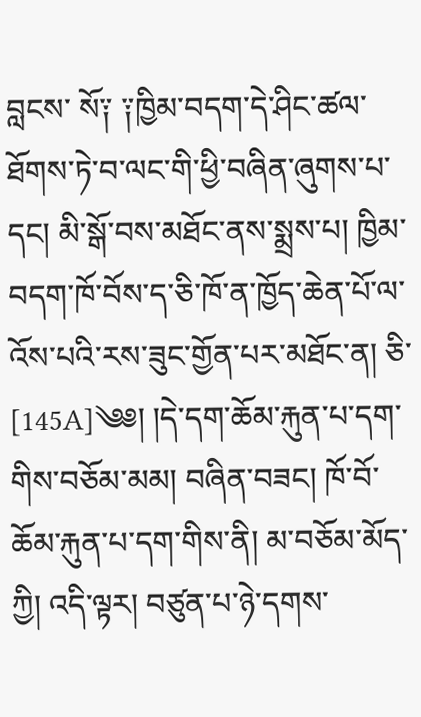བླངས་ སོ༑ ༑ཁྱིམ་བདག་དེ་ཤིང་ཚལ་ཐོགས་ཏེ་བ་ལང་གི་ཕྱི་བཞིན་ཞུགས་པ་དང། མི་སྒོ་བས་མཐོང་ནས་སྨྲས་པ། ཁྱིམ་བདག་ཁོ་བོས་ད་ཅི་ཁོ་ན་ཁྱོད་ཆེན་པོ་ལ་འོས་པའི་རས་ཟུང་གྱོན་པར་མཐོང་ན། ཅི་ [145A]༄༅། །དེ་དག་ཆོམ་རྐུན་པ་དག་གིས་བཅོམ་མམ། བཞིན་བཟང། ཁོ་བོ་ཆོམ་རྐུན་པ་དག་གིས་ནི། མ་བཅོམ་མོད་ཀྱི། འདི་ལྟར། བཙུན་པ་ཉེ་དགས་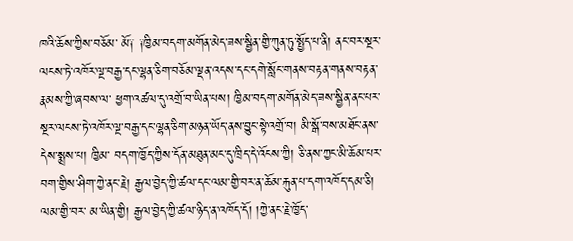ཁའི་ཆོས་ཀྱིས་བཅོམ་ མོ༑ ༑ཁྱིམ་བདག་མགོན་མེད་ཟས་སྦྱིན་གྱི་ཀུན་ཏུ་སྤྱོད་པ་ནི། ནང་བར་སྔར་ལངས་ཏེ་འཁོར་ལྔ་བརྒྱ་དང་ལྷན་ཅིག་བཅོམ་ལྡན་འདས་དང་དགེ་སློང་གནས་བརྟན་གནས་བརྟན་རྣམས་ཀྱི་ཞབས་ལ་ ཕྱག་འཚལ་དུ་འགྲོ་བ་ཡིན་པས། ཁྱིམ་བདག་མགོན་མེད་ཟས་སྦྱིན་ནང་པར་སྔར་ལངས་ཏེ་འཁོར་ལྔ་བརྒྱ་དང་ལྷན་ཅིག་མཉན་ཡོད་ནས་བྱུང་སྟེ་འགྲོ་བ། མི་སྒོ་བས་མཐོང་ནས་དེས་སྨྲས་པ། ཁྱིམ་ བདག་ཁྱོད་ཀྱིས་དོན་མཐུན་མང་དུ་ཁྲིད་དེ་འོངས་ཀྱི། ཅི་ནས་ཀྱང་མི་ཆོམ་པར་བག་གྱིས་ཤིག་ཀྱེ་ནང་རྗེ། རྒྱལ་བྱེད་ཀྱི་ཚལ་དང་ལམ་གྱི་བར་ན་ཆོམ་རྐུན་པ་དག་འཁོད་དམ་ཅི། ལམ་གྱི་བར་ མ་ཡིན་གྱི། རྒྱལ་བྱེད་ཀྱི་ཚལ་ཉིད་ན་འཁོད་དོ། །ཀྱེ་ནང་རྗེ་ཁྱོད་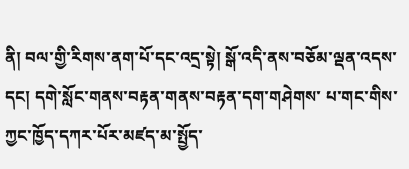ནི། བལ་གྱི་རིགས་ནག་པོ་དང་འདྲ་སྟེ། སྒོ་འདི་ནས་བཅོམ་ལྡན་འདས་དང། དགེ་སློང་གནས་བརྟན་གནས་བརྟན་དག་གཤེགས་ པ་གང་གིས་ཀྱང་ཁྱོད་དཀར་པོར་མཛད་མ་སྤྱོད་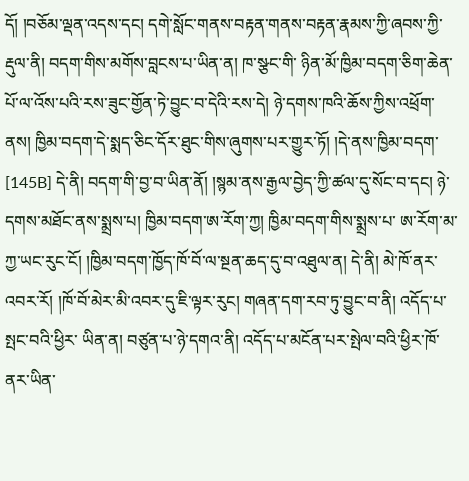དོ། །བཅོམ་ལྡན་འདས་དང། དགེ་སློང་གནས་བརྟན་གནས་བརྟན་རྣམས་ཀྱི་ཞབས་ཀྱི་རྡུལ་ནི། བདག་གིས་མགོས་བླངས་པ་ཡིན་ན། ཁ་སྩང་གི་ ཉིན་མོ་ཁྱིམ་བདག་ཅིག་ཆེན་པོ་ལ་འོས་པའི་རས་ཟུང་གྱོན་ཏེ་བྱུང་བ་དེའི་རས་དེ། ཉེ་དགས་ཁའི་ཆོས་ཀྱིས་འཕྲོག་ནས། ཁྱིམ་བདག་དེ་སྨད་ཅིང་དོར་ཐུང་གིས་ཞུགས་པར་གྱུར་ཏོ། །དེ་ནས་ཁྱིམ་བདག་ [145B] དེ་ནི། བདག་གི་བྱ་བ་ཡིན་ནོ། །སྙམ་ནས་རྒྱལ་བྱེད་ཀྱི་ཚལ་དུ་སོང་བ་དང། ཉེ་དགས་མཐོང་ནས་སྨྲས་པ། ཁྱིམ་བདག་ཨ་རོག་ཀྱ། ཁྱིམ་བདག་གིས་སྨྲས་པ་ ཨ་རོག་མ་ཀྱ་ཡང་རུང་ངོ། །ཁྱིམ་བདག་ཁྱོད་ཁོ་བོ་ལ་སྔན་ཆད་དུ་བ་འཐུལ་ན། དེ་ནི། མེ་ཁོ་ནར་འབར་རོ། །ཁོ་བོ་མེར་མི་འབར་དུ་ཇི་ལྟར་རུང། གཞན་དག་རབ་ཏུ་བྱུང་བ་ནི། འདོད་པ་སྤང་བའི་ཕྱིར་ ཡིན་ན། བཙུན་པ་ཉེ་དགའ་ནི། འདོད་པ་མངོན་པར་སྤེལ་བའི་ཕྱིར་ཁོ་ནར་ཡིན་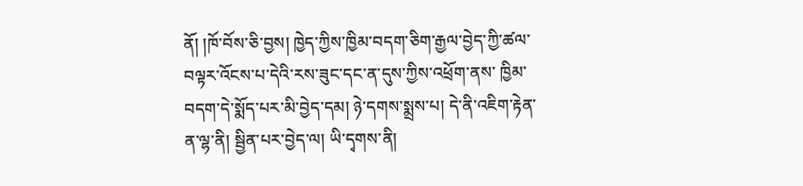ནོ། །ཁོ་བོས་ཅི་བྱས། ཁྱེད་ཀྱིས་ཁྱིམ་བདག་ཅིག་རྒྱལ་བྱེད་ཀྱི་ཚལ་བལྟར་འོངས་པ་དེའི་རས་ཟུང་དང་ན་དུས་ཀྱིས་འཕྲོག་ནས་ ཁྱིམ་བདག་དེ་སྨོད་པར་མི་བྱེད་དམ། ཉེ་དགས་སྨྲས་པ། དེ་ནི་འཇིག་རྟེན་ན་ལྷ་ནི། སྦྱིན་པར་བྱེད་ལ། ཡི་དྭགས་ནི།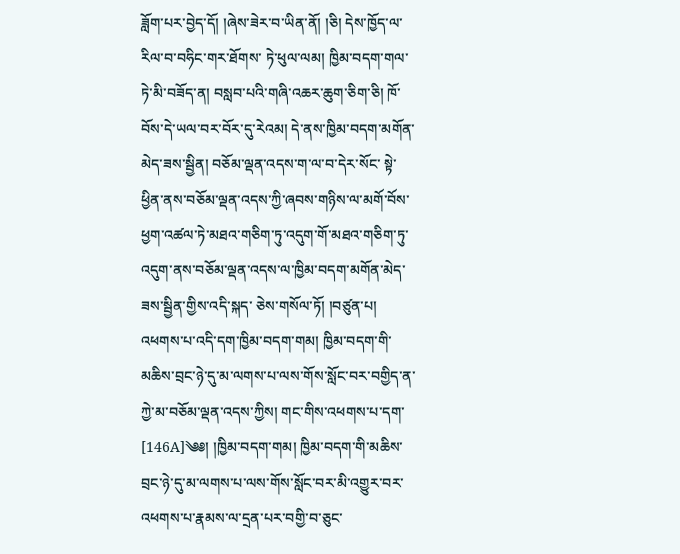ཟློག་པར་བྱེད་དོ། །ཞེས་ཟེར་བ་ཡིན་ནོ། །ཅི། དེས་ཁྱོད་ལ་རིལ་བ་བཧིང་གར་ཐོགས་ ཏེ་ཕུལ་ལམ། ཁྱིམ་བདག་གལ་ཏེ་མི་བཟོད་ན། བསླབ་པའི་གཞི་འཆར་ཆུག་ཅིག་ཅི། ཁོ་བོས་དེ་ཡལ་བར་བོར་དུ་རེའམ། དེ་ནས་ཁྱིམ་བདག་མགོན་མེད་ཟས་སྦྱིན། བཅོམ་ལྡན་འདས་ག་ལ་བ་དེར་སོང་ སྟེ་ཕྱིན་ནས་བཅོམ་ལྡན་འདས་ཀྱི་ཞབས་གཉིས་ལ་མགོ་བོས་ཕྱག་འཚལ་ཏེ་མཐའ་གཅིག་ཏུ་འདུག་གོ་མཐའ་གཅིག་ཏུ་འདུག་ནས་བཅོམ་ལྡན་འདས་ལ་ཁྱིམ་བདག་མགོན་མེད་ཟས་སྦྱིན་གྱིས་འདི་སྐད་ ཅེས་གསོལ་ཏོ། །བཙུན་པ། འཕགས་པ་འདི་དག་ཁྱིམ་བདག་གམ། ཁྱིམ་བདག་གི་མཆིས་བྲང་ཉེ་དུ་མ་ལགས་པ་ལས་གོས་སློང་བར་བགྱིད་ན་ཀྱེ་མ་བཅོམ་ལྡན་འདས་ཀྱིས། གང་གིས་འཕགས་པ་དག་ [146A]༄༅། །ཁྱིམ་བདག་གམ། ཁྱིམ་བདག་གི་མཆིས་བྲང་ཉེ་དུ་མ་ལགས་པ་ལས་གོས་སློང་བར་མི་འགྱུར་བར་འཕགས་པ་རྣམས་ལ་དྲན་པར་བགྱི་བ་ཅུང་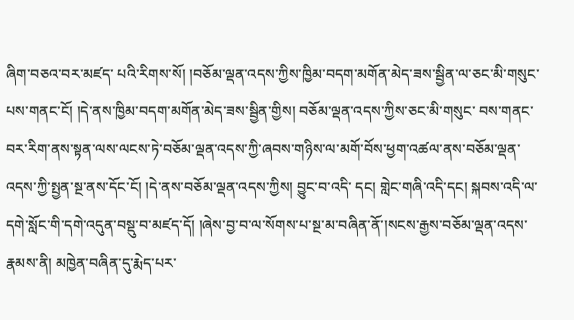ཞིག་བཅའ་བར་མཛད་ པའི་རིགས་སོ། །བཅོམ་ལྡན་འདས་ཀྱིས་ཁྱིམ་བདག་མགོན་མེད་ཟས་སྦྱིན་ལ་ཅང་མི་གསུང་པས་གནང་ངོ། །དེ་ནས་ཁྱིམ་བདག་མགོན་མེད་ཟས་སྦྱིན་གྱིས། བཅོམ་ལྡན་འདས་ཀྱིས་ཅང་མི་གསུང་ བས་གནང་བར་རིག་ནས་སྟན་ལས་ལངས་ཏེ་བཅོམ་ལྡན་འདས་ཀྱི་ཞབས་གཉིས་ལ་མགོ་བོས་ཕྱག་འཚལ་ནས་བཅོམ་ལྡན་འདས་ཀྱི་སྤྱན་སྔ་ནས་དོང་ངོ། །དེ་ནས་བཅོམ་ལྡན་འདས་ཀྱིས། བྱུང་བ་འདི་ དང། གླེང་གཞི་འདི་དང། སྐབས་འདི་ལ་དགེ་སློང་གི་དགེ་འདུན་བསྡུ་བ་མཛད་དོ། །ཞེས་བྱ་བ་ལ་སོགས་པ་སྔ་མ་བཞིན་ནོ་།སངས་རྒྱས་བཅོམ་ལྡན་འདས་རྣམས་ནི། མཁྱེན་བཞིན་དུ་རྨེད་པར་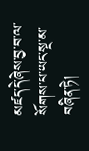མཛད་དེ་ཞེས་བྱ་བ་ལ་སོགས་པ་ཡང་སྔ་མ་བཞིན་ཏེ།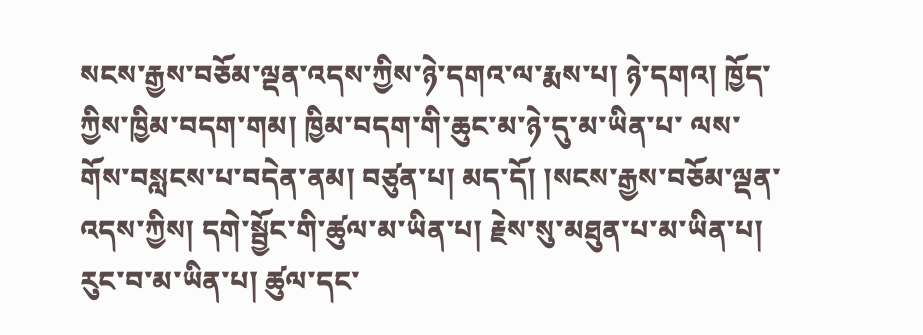སངས་རྒྱས་བཅོམ་ལྡན་འདས་ཀྱིས་ཉེ་དགའ་ལ་རྨས་པ། ཉེ་དགའ། ཁྱོད་ཀྱིས་ཁྱིམ་བདག་གམ། ཁྱིམ་བདག་གི་ཆུང་མ་ཉེ་དུ་མ་ཡིན་པ་ ལས་གོས་བསླངས་པ་བདེན་ནམ། བཙུན་པ། མད་དོ། །སངས་རྒྱས་བཅོམ་ལྡན་འདས་ཀྱིས། དགེ་སྦྱོང་གི་ཚུལ་མ་ཡིན་པ། རྗེས་སུ་མཐུན་པ་མ་ཡིན་པ། རུང་བ་མ་ཡིན་པ། ཚུལ་དང་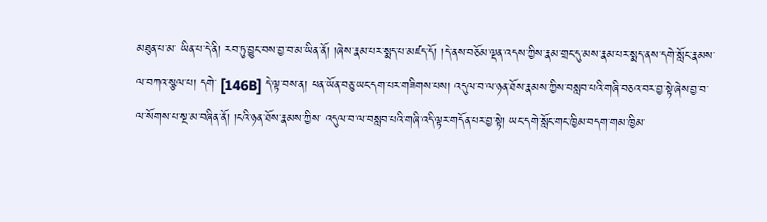མཐུན་པ་མ་ ཡིན་པ་དེ་ནི། རབ་ཏུ་བྱུང་བས་བྱ་བ་མ་ཡིན་ནོ། །ཞེས་རྣམ་པར་སྨད་པ་མཛད་དོ། །དེ་ནས་བཅོམ་ལྡན་འདས་ཀྱིས་རྣམ་གྲང་དུ་མས་རྣམ་པར་སྨད་ནས་དགེ་སློང་རྣམས་ལ་བཀའ་སྩལ་པ། དགེ་ [146B] དེ་ལྟ་བས་ན། ཕན་ཡོན་བཅུ་ཡང་དག་པར་གཟིགས་པས། འདུལ་བ་ལ་ཉན་ཐོས་རྣམས་ཀྱིས་བསླབ་པའི་གཞི་བཅའ་བར་བྱ་སྟེ་ཞེས་བྱ་བ་ལ་སོགས་པ་སྔ་མ་བཞིན་ནོ། །ངའི་ཉན་ཐོས་རྣམས་ཀྱིས་ འདུལ་བ་ལ་བསླབ་པའི་གཞི་འདི་ལྟར་གདོན་པར་བྱ་སྟེ། ཡང་དགེ་སློང་གང་ཁྱིམ་བདག་གམ་ཁྱིམ་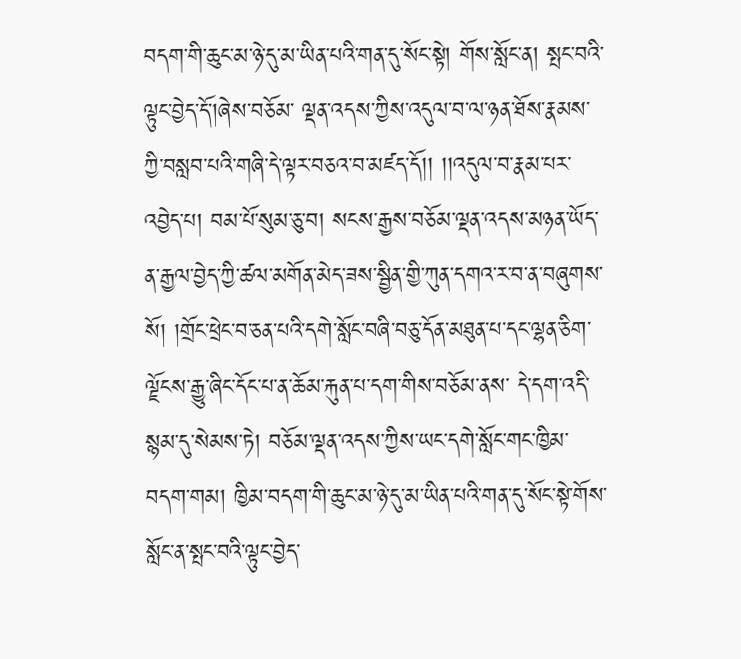བདག་གི་ཆུང་མ་ཉེ་དུ་མ་ཡིན་པའི་གན་དུ་སོང་སྟེ། གོས་སློང་ན། སྤང་བའི་ལྟུང་བྱེད་དོ་།ཞེས་བཅོམ་ ལྡན་འདས་ཀྱིས་འདུལ་བ་ལ་ཉན་ཐོས་རྣམས་ཀྱི་བསླབ་པའི་གཞི་དེ་ལྟར་བཅའ་བ་མཛད་དོ།། །།འདུལ་བ་རྣམ་པར་འབྱེད་པ། བམ་པོ་སུམ་ཅུ་བ། སངས་རྒྱས་བཅོམ་ལྡན་འདས་མཉན་ཡོད་ ན་རྒྱལ་བྱེད་ཀྱི་ཚལ་མགོན་མེད་ཟས་སྦྱིན་གྱི་ཀུན་དགའ་ར་བ་ན་བཞུགས་སོ། །གྲོང་ཕྲེང་བ་ཅན་པའི་དགེ་སློང་བཞི་བཅུ་དོན་མཐུན་པ་དང་ལྷན་ཅིག་ལྗོངས་རྒྱུ་ཞིང་དོང་པ་ན་ཆོམ་རྐུན་པ་དག་གིས་བཅོམ་ནས་ དེ་དག་འདི་སྙམ་དུ་སེམས་ཏེ། བཅོམ་ལྡན་འདས་ཀྱིས་ཡང་དགེ་སློང་གང་ཁྱིམ་བདག་གམ། ཁྱིམ་བདག་གི་ཆུང་མ་ཉེ་དུ་མ་ཡིན་པའི་གན་དུ་སོང་སྟེ་གོས་སློང་ན་སྤང་བའི་ལྟུང་བྱེད་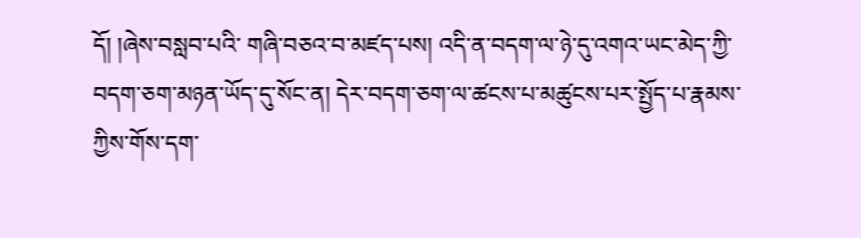དོ། །ཞེས་བསླབ་པའི་ གཞི་བཅའ་བ་མཛད་པས། འདི་ན་བདག་ལ་ཉེ་དུ་འགའ་ཡང་མེད་ཀྱི་བདག་ཅག་མཉན་ཡོད་དུ་སོང་ན། དེར་བདག་ཅག་ལ་ཚངས་པ་མཚུངས་པར་སྤྱོད་པ་རྣམས་ཀྱིས་གོས་དག་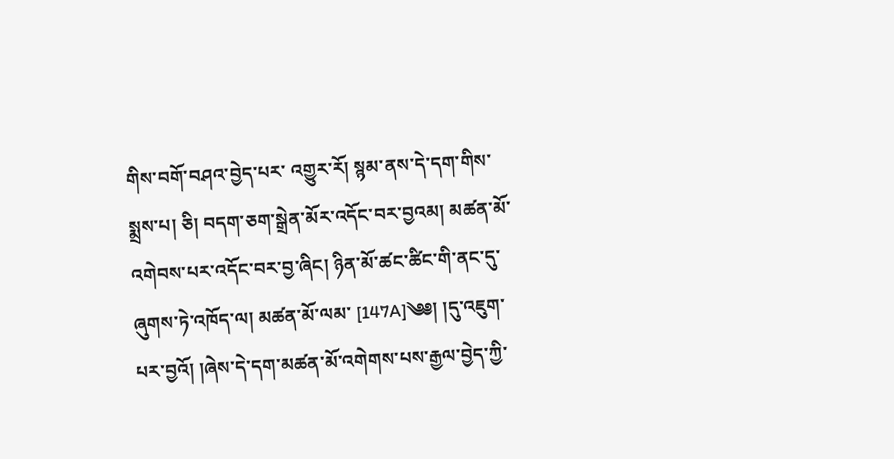གིས་བགོ་བཤའ་བྱེད་པར་ འགྱུར་རོ། སྙམ་ནས་དེ་དག་གིས་སྨྲས་པ། ཅི། བདག་ཅག་སྒྲེན་མོར་འདོང་བར་བྱའམ། མཚན་མོ་འགེབས་པར་འདོང་བར་བྱ་ཞིང། ཉིན་མོ་ཚང་ཚིང་གི་ནང་དུ་ཞུགས་ཏེ་འཁོད་ལ། མཚན་མོ་ལམ་ [147A]༄༅། །དུ་འཇུག་པར་བྱའོ། །ཞེས་དེ་དག་མཚན་མོ་འགེགས་པས་རྒྱལ་བྱེད་ཀྱི་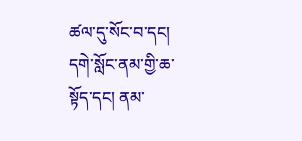ཚལ་དུ་སོང་བ་དང། དགེ་སློང་ནམ་གྱི་ཆ་སྟོད་དང། ནམ་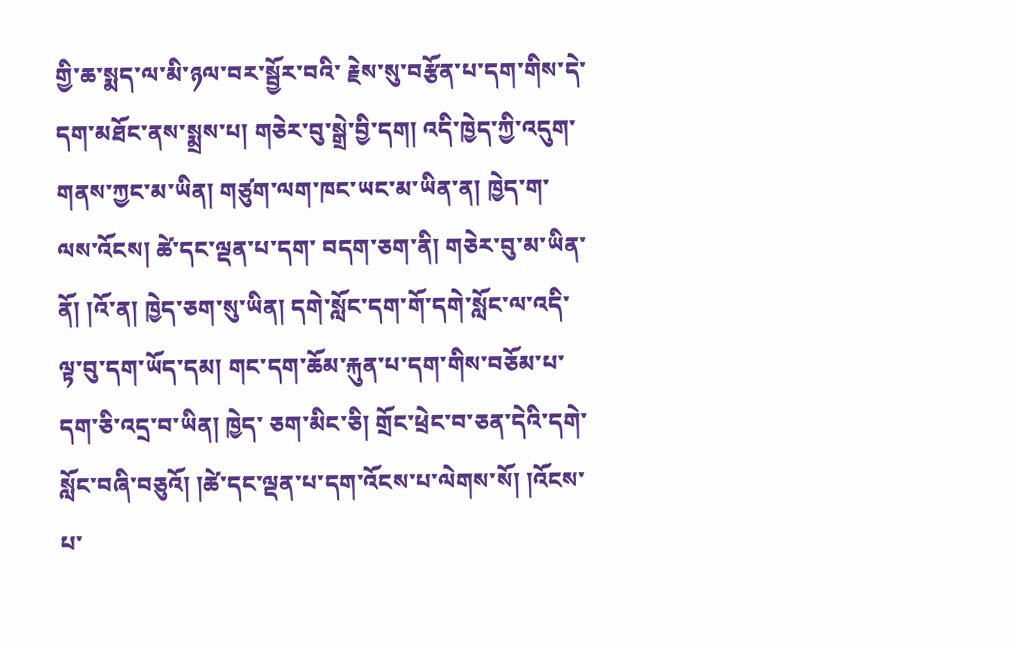གྱི་ཆ་སྨད་ལ་མི་ཉལ་བར་སྦྱོར་བའི་ རྗེས་སུ་བརྩོན་པ་དག་གིས་དེ་དག་མཐོང་ནས་སྨྲས་པ། གཅེར་བུ་སྒྲེ་བྱི་དག། འདི་ཁྱེད་ཀྱི་འདུག་གནས་ཀྱང་མ་ཡིན། གཙུག་ལག་ཁང་ཡང་མ་ཡིན་ན། ཁྱེད་ག་ལས་འོངས། ཚེ་དང་ལྡན་པ་དག་ བདག་ཅག་ནི། གཅེར་བུ་མ་ཡིན་ནོ། །འོ་ན། ཁྱེད་ཅག་སུ་ཡིན། དགེ་སློང་དག་གོ་དགེ་སློང་ལ་འདི་ལྟ་བུ་དག་ཡོད་དམ། གང་དག་ཆོམ་རྐུན་པ་དག་གིས་བཅོམ་པ་དག་ཅི་འདྲ་བ་ཡིན། ཁྱེད་ ཅག་མིང་ཅི། གྲོང་ཕྲེང་བ་ཅན་དེའི་དགེ་སློང་བཞི་བཅུའོ། །ཚེ་དང་ལྡན་པ་དག་འོངས་པ་ལེགས་སོ། །འོངས་པ་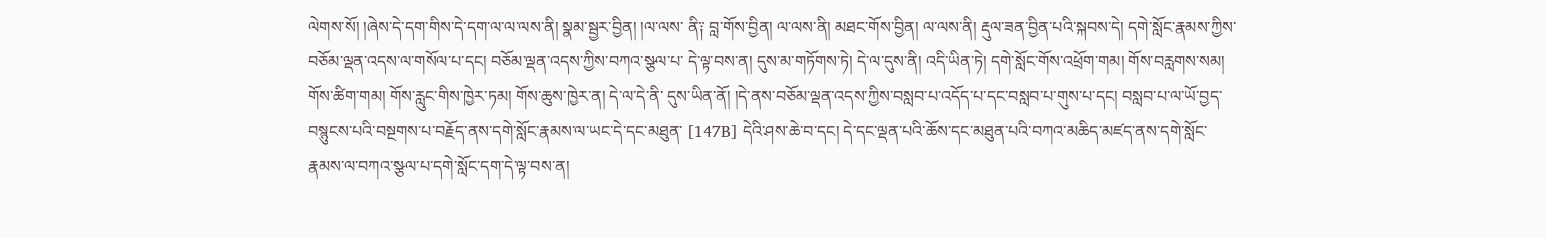ལེགས་སོ། །ཞེས་དེ་དག་གིས་དེ་དག་ལ་ལ་ལས་ནི། སྣམ་སྦྱར་བྱིན། །ལ་ལས་ ནི༑ བླ་གོས་བྱིན། ལ་ལས་ནི། མཐང་གོས་བྱིན། ལ་ལས་ནི། རྡུལ་ཟན་བྱིན་པའི་སྐབས་དེ། དགེ་སློང་རྣམས་ཀྱིས་བཅོམ་ལྡན་འདས་ལ་གསོལ་པ་དང། བཅོམ་ལྡན་འདས་ཀྱིས་བཀའ་སྩལ་པ་ དེ་ལྟ་བས་ན། དུས་མ་གཏོགས་ཏེ། དེ་ལ་དུས་ནི། འདི་ཡིན་ཏེ། དགེ་སློང་གོས་འཕྲོག་གམ། གོས་བརླགས་སམ། གོས་ཚིག་གམ། གོས་རླུང་གིས་ཁྱེར་ཏམ། གོས་ཆུས་ཁྱེར་ན། དེ་ལ་དེ་ནི་ དུས་ཡིན་ནོ། །དེ་ནས་བཅོམ་ལྡན་འདས་ཀྱིས་བསླབ་པ་འདོད་པ་དང་བསླབ་པ་གུས་པ་དང། བསླབ་པ་ལ་ཡོ་བྱད་བསྙུངས་པའི་བསྔགས་པ་བརྗོད་ནས་དགེ་སློང་རྣམས་ལ་ཡང་དེ་དང་མཐུན་ [147B] དེའི་ཤས་ཆེ་བ་དང། དེ་དང་ལྡན་པའི་ཆོས་དང་མཐུན་པའི་བཀའ་མཆིད་མཛད་ནས་དགེ་སློང་རྣམས་ལ་བཀའ་སྩལ་པ་དགེ་སློང་དག་དེ་ལྟ་བས་ན།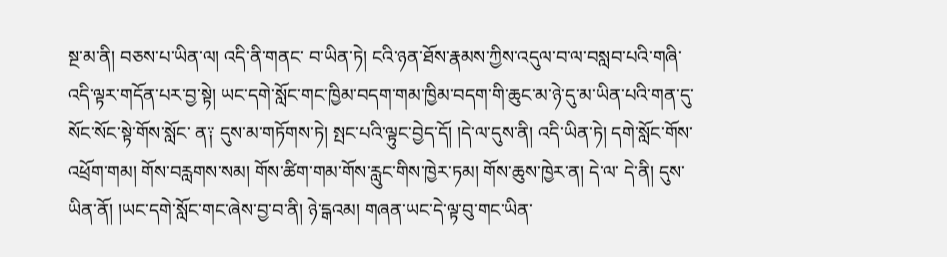སྔ་མ་ནི། བཅས་པ་ཡིན་ལ། འདི་ནི་གནང་ བ་ཡིན་ཏེ། ངའི་ཉན་ཐོས་རྣམས་ཀྱིས་འདུལ་བ་ལ་བསླབ་པའི་གཞི་འདི་ལྟར་གདོན་པར་བྱ་སྟེ། ཡང་དགེ་སློང་གང་ཁྱིམ་བདག་གམ་ཁྱིམ་བདག་གི་ཆུང་མ་ཉེ་དུ་མ་ཡིན་པའི་གན་དུ་སོང་སོང་སྟེ་གོས་སློང་ ན༑ དུས་མ་གཏོགས་ཏེ། སྤང་པའི་ལྟུང་བྱེད་དོ། །དེ་ལ་དུས་ནི། འདི་ཡིན་ཏེ། དགེ་སློང་གོས་འཕྲོག་གམ། གོས་བརླགས་སམ། གོས་ཚིག་གམ་གོས་རླུང་གིས་ཁྱེར་ཏམ། གོས་ཆུས་ཁྱེར་ན། དེ་ལ་ དེ་ནི། དུས་ཡིན་ནོ། །ཡང་དགེ་སློང་གང་ཞེས་བྱ་བ་ནི། ཉེ་དྒའམ། གཞན་ཡང་དེ་ལྟ་བུ་གང་ཡིན་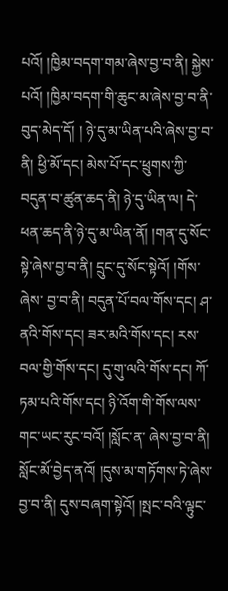པའོ། །ཁྱིམ་བདག་གམ་ཞེས་བྱ་བ་ནི། སྐྱེས་པའོ། །ཁྱིམ་བདག་གི་ཆུང་མ་ཞེས་བྱ་བ་ནི་བུད་མེད་དོ། ། ཉེ་དུ་མ་ཡིན་པའི་ཞེས་བྱ་བ་ནི། ཕྱི་མོ་དང། མེས་པོ་དང་ཕྲུགས་ཀྱི་བདུན་བ་ཚུན་ཆད་ནི། ཉེ་དུ་ཡིན་ལ། དེ་ཕན་ཆད་ནི་ཉེ་དུ་མ་ཡིན་ནོ། །གན་དུ་སོང་སྟེ་ཞེས་བྱ་བ་ནི། དྲུང་དུ་སོང་སྟེའོ། །གོས་ཞེས་ བྱ་བ་ནི། བདུན་པོ་བལ་གོས་དང། ཤ་ནའི་གོས་དང། ཟར་མའི་གོས་དང། རས་བལ་གྱི་གོས་དང། དུ་གུ་ལའི་གོས་དང། ཀོ་ཏམ་པའི་གོས་དང། ཉི་འོག་གི་གོས་ལས་གང་ཡང་རུང་བའོ། །སློང་ན་ ཞེས་བྱ་བ་ནི། སློང་མོ་བྱེད་ནའོ། །དུས་མ་གཏོགས་ཏེ་ཞེས་བྱ་བ་ནི། དུས་བཞག་སྟེའོ། །སྤང་བའི་ལྟུང་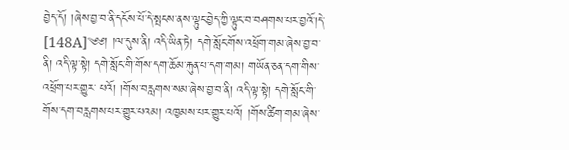བྱེད་དོ། །ཞེས་བྱ་བ་ནི་དངོས་པོ་དེ་སྤངས་ནས་ལྟུང་བྱེད་ཀྱི་ལྟུང་བ་བཤགས་པར་བྱའོ་།དེ་ [148A]༄༅། །ལ་དུས་ནི། འདི་ཡིན་ཏེ། དགེ་སློང་གོས་འཕྲོག་གམ་ཞེས་བྱ་བ་ནི། འདི་ལྟ་སྟེ། དགེ་སློང་གི་གོས་དག་ཆོམ་རྐུན་པ་དག་གམ། གཡོན་ཅན་དག་གིས་འཕྲོག་པར་གྱུར་ པའོ། །གོས་བརླགས་སམ་ཞེས་བྱ་བ་ནི། འདི་ལྟ་སྟེ། དགེ་སློང་གི་གོས་དག་བརླགས་པར་གྱུར་པའམ། འཁྱམས་པར་གྱུར་པའོ། །གོས་ཚིག་གམ་ཞེས་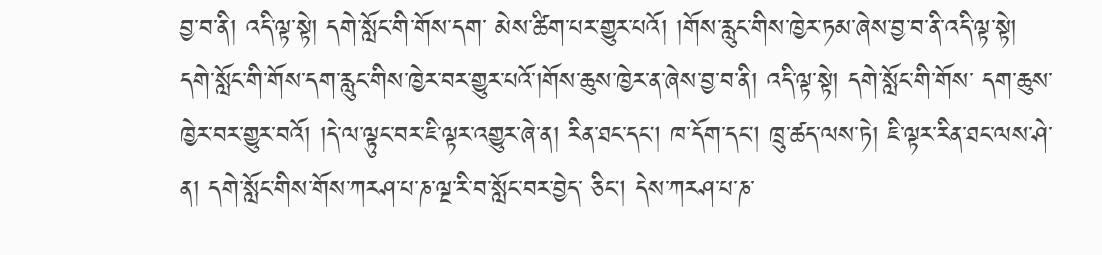བྱ་བ་ནི། འདི་ལྟ་སྟེ། དགེ་སློང་གི་གོས་དག་ མེས་ཚིག་པར་གྱུར་པའོ། །གོས་རླུང་གིས་ཁྱེར་ཏམ་ཞེས་བྱ་བ་ནི་འདི་ལྟ་སྟེ། དགེ་སློང་གི་གོས་དག་རླུང་གིས་ཁྱེར་བར་གྱུར་པའོ་།གོས་ཆུས་ཁྱེར་ན་ཞེས་བྱ་བ་ནི། འདི་ལྟ་སྟེ། དགེ་སློང་གི་གོས་ དག་ཆུས་ཁྱེར་བར་གྱུར་བའོ། །དེ་ལ་ལྟུང་བར་ཇི་ལྟར་འགྱུར་ཞེ་ན། རིན་ཐང་དང། ཁ་དོག་དང། ཁྲུ་ཚད་ལས་ཏེ། ཇི་ལྟར་རིན་ཐང་ལས་ཤེ་ན། དགེ་སློང་གིས་གོས་ཀརཤ་པ་ཎ་ལྔ་རི་བ་སློང་བར་བྱེད་ ཅིང། དེས་ཀརཤ་པ་ཎ་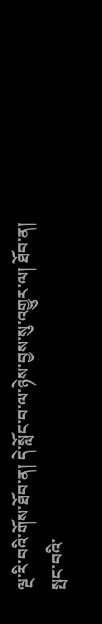ལྔ་རི་བའི་གོས་ཐོབ་ན། དེ་སློང་བ་ལ་ཉེས་བྱས་སུ་འགྱུར་ལ། ཐོབ་ན། སྤང་བའི་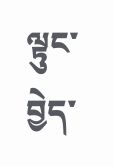ལྟུང་བྱེད་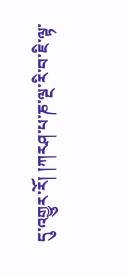དུ་འགྱུར་རོ། །ཀརཤ་པ་ཎ་ལྔ་རི་བ་ཇི་ལྟ་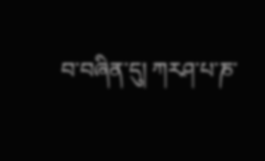བ་བཞིན་དུ། ཀརཤ་པ་ཎ་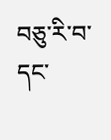བཅུ་རི་བ་དང་